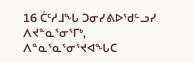16 ᑖᑦᓱᒧᖓ ᑐᓂᓯᕕᐅᖁᓪᓗᓯ ᐱᔪᓐᓇᕐᓂᕐᒥᒃ, ᐱᓐᓇᕐᓇᕐᓂᕐᔪᐊᖓᑕ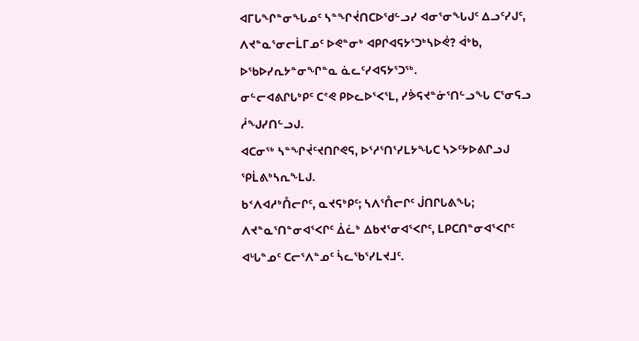ᐊᒥᒐᖏᓐᓂᖓᓄᑦ ᓴᓐᖏᔫᑎᑕᐅᖁᓪᓗᓯ ᐊᓂᕐᓂᖓᒍᑦ ᐃᓗᑦᓯᒍᑦ,
ᐱᔪᓐᓇᕐᓂᓕᒫᒥᓄᑦ ᐅᕙᓐᓂᒃ ᐊᑭᒋᐊᕋᔭᕐᑐᒃᓴᐅᕚ? ᐋᒃᑲ, ᐅᖃᐅᓯᕆᔭᓐᓂᖏᓐᓇ ᓈᓚᑦᓯᐊᕋᔭᕐᑐᖅ.
ᓂᓪᓕᐊᕕᒋᒐᒃᑭᑦ ᑕᕝᕙ ᑭᐅᓚᐅᕐᐸᕐᒪ, ᓯᕘᕋᔪᓐᓃᕐᑎᓪᓗᖓ ᑕᕐᓂᕋᓗ ᓲᖑᓯᑎᓪᓗᒍ.
ᐊᑕᓂᖅ ᓴᓐᖏᔫᑦᔪᑎᒋᕙᕋ, ᐅᕐᓱᕐᑎᕐᓯᒪᔭᖓᑕ ᓴᐳᑦᔭᐅᕕᒋᓗᒍ ᕿᒫᕕᒃᓴᕆᖕᒪᒍ.
ᑲᑉᐱᐊᓱᒃᑍᓕᒋᑦ, ᓇᔪᕋᒃᑭᑦ; ᓴᐱᕐᑍᓕᒋᑦ ᒎᑎᒋᒐᕕᖓ; ᐱᔪᓐᓇᕐᑎᓐᓂᐊᕐᐸᒋᑦ ᐄᓛᒃ ᐃᑲᔪᕐᓂᐊᕐᐸᒋᑦ, ᒪᑭᑕᑎᓐᓂᐊᕐᐸᒋᑦ ᐊᒡᒐᓐᓄᑦ ᑕᓕᕐᐱᓐᓄᑦ ᓵᓚᖃᕐᓯᒪᔪᒧᑦ.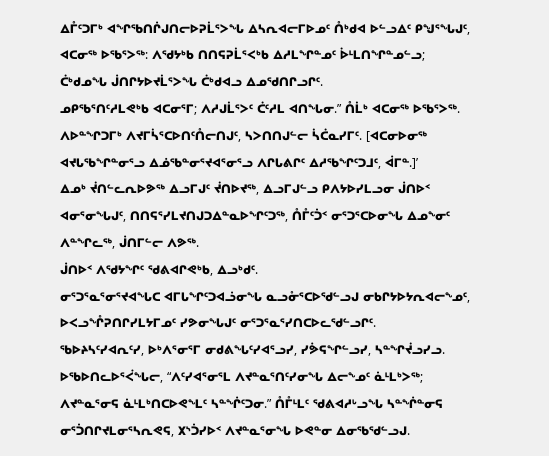ᐃᒤᑦᑐᒥᒃ ᐊᖏᖃᑎᒌᒍᑎᓕᐅᕈᒫᕐᐳᖓ ᐃᓴᕆᐊᓕᒥᐅᓄᑦ ᑍᒃᑯᐊ ᐅᓪᓗᐃᑦ ᑭᖑᕐᖓᒍᑦ, ᐊᑕᓂᖅ ᐅᖃᕐᐳᖅ: ᐱᖁᔭᒃᑲ ᑎᑎᕋᕈᒫᕐᐸᒃᑲ ᐃᓱᒪᖏᓐᓄᑦ ᐆᒻᒪᑎᖏᓐᓄᓪᓗ; ᑖᒃᑯᓄᖓ ᒎᑎᒋᔭᐅᔪᒫᕐᐳᖓ ᑖᒃᑯᐊᓗ ᐃᓄᖁᑎᒋᓗᒋᑦ.
ᓄᑭᖃᕐᑎᑦᓱᒪᕙᒃᑲ ᐊᑕᓂᕐᒥ; ᐱᓱᒍᒫᕐᐳᑦ ᑖᑦᓱᒪ ᐊᑎᖓᓂ.” ᑍᒫᒃ ᐊᑕᓂᖅ ᐅᖃᕐᐳᖅ.
ᐱᐅᓐᖏᑐᒥᒃ ᐱᔪᒥᓵᕐᑕᐅᑎᑦᑍᓕᑎᒍᑦ, ᓴᐳᑎᑎᒍᓪᓕ ᓵᑖᓇᓯᒥᑦ. [ᐊᑕᓂᐅᓂᖅ ᐊᔪᒐᖃᖏᓐᓂᕐᓗ ᐃᓅᖃᓐᓂᕐᔪᐊᕐᓂᕐᓗ ᐱᒋᒐᕕᒋᑦ ᐃᓱᖃᖏᑦᑐᒧᑦ, ᐋᒥᓐ.]’
ᐃᓄᒃ ᔫᑎᓪᓚᕆᐅᕗᖅ ᐃᓗᒥᒍᑦ ᔫᑎᐅᔪᖅ, ᐃᓗᒥᒍᓪᓗ ᑭᐱᔭᐅᓯᒪᓗᓂ ᒎᑎᐅᑉ ᐊᓂᕐᓂᖓᒍᑦ, ᑎᑎᕋᕐᓯᒪᔪᑎᒍᑐᐃᓐᓇᐅᖏᑦᑐᖅ, ᑍᒤᑦᑑᑉ ᓂᕐᑐᕐᑕᐅᓂᖓ ᐃᓄᖕᓂᑦ ᐱᓐᖏᓚᖅ, ᒎᑎᒥᓪᓕ ᐱᕗᖅ.
ᒎᑎᐅᑉ ᐱᖁᔭᖏᑦ ᖁᕕᐊᒋᕙᒃᑲ, ᐃᓗᒃᑯᑦ.
ᓂᕐᑐᕐᓇᕐᓂᕐᔪᐊᖓᑕ ᐊᒥᒐᖏᑦᑐᐊᓘᓂᖓ ᓇᓗᓁᕐᑕᐅᖁᓪᓗᒍ ᓂᑲᒋᔭᐅᔭᕆᐊᓕᖕᓄᑦ, ᐅᐸᓗᖕᒊᕈᑎᒋᓯᒪᔭᒥᓄᑦ ᓯᕗᓂᖓᒍᑦ ᓂᕐᑐᕐᓇᕐᓯᑎᑕᐅᓚᖁᓪᓗᒋᑦ.
ᖃᐅᔨᓴᑦᓯᐊᕆᑦᓯ, ᐅᒃᐱᕐᓂᕐᒥ ᓂᑯᕕᖓᑦᓯᐊᕐᓗᓯ, ᓯᕘᕋᖏᓪᓗᓯ, ᓴᓐᖏᔫᓗᓯᓗ.
ᐅᖃᐅᑎᓚᐅᕐᐹᖓᓕ, “ᐱᑦᓯᐊᕐᓂᕐᒪ ᐱᔪᓐᓇᕐᑎᑦᓯᓂᖓ ᐃᓕᖕᓄᑦ ᓈᒻᒪᒃᐳᖅ; ᐱᔪᓐᓇᕐᓂᕋ ᓈᒻᒪᒃᑎᑕᐅᕙᖕᒪᑦ ᓴᓐᖐᑦᑐᓂ.” ᑍᒤᒻᒪᑦ ᖁᕕᐊᓱᒡᓗᖓ ᓴᓐᖐᓐᓂᕋ ᓂᕐᑑᑎᒋᔪᒪᓂᕐᓴᕆᕙᕋ, ᙭ᔅᑑᓯᐅᑉ ᐱᔪᓐᓇᕐᓂᖓ ᐅᕙᓐᓂ ᐃᓂᖃᖁᓪᓗᒍ.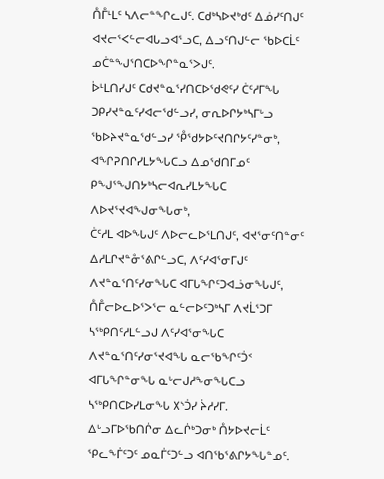ᑍᒤᒻᒪᑦ ᓴᐱᓕᓐᖏᓚᒍᑦ. ᑕᑯᒃᓴᐅᔪᒃᑯᑦ ᐃᓅᓯᑦᑎᒍᑦ ᐊᔪᓕᕐᐸᓪᓕᐊᒐᓗᐊᕐᓗᑕ, ᐃᓗᑦᑎᒍᓪᓕ ᖃᐅᑕᒫᑦ ᓄᑖᓐᖑᕐᑎᑕᐅᖏᓐᓇᕐᐳᒍᑦ.
ᐆᒻᒪᑎᓯᒍᑦ ᑕᑯᔪᓐᓇᕐᓯᑎᑕᐅᖁᕙᑦᓯ ᑖᑦᓱᒥᖓ ᑐᑭᓯᔪᓐᓇᑦᓯᐊᓕᖁᓪᓗᓯ, ᓂᕆᐅᒋᔭᒃᓴᒥᒡᓗ ᖃᐅᔨᔪᓐᓇᖁᓪᓗᓯ ᕾᖁᔭᐅᑦᔪᑎᒋᔭᑦᓯᓐᓂᒃ, ᐊᖏᕈᑎᒋᓯᒪᔭᖓᑕᓗ ᐃᓄᖁᑎᒥᓄᑦ ᑭᖑᕐᖑᑎᔭᒃᓴᓕᐊᕆᓯᒪᔭᖓᑕ ᐱᐅᔪᕐᔪᐊᖑᓂᖓᓂᒃ,
ᑖᑦᓱᒪ ᐊᐅᖓᒍᑦ ᐱᐅᓕᓚᐅᕐᒪᑎᒍᑦ, ᐊᔪᕐᓂᑦᑎᓐᓂᑦ ᐃᓱᒪᒋᔪᓐᓁᕐᕕᒋᓪᓗᑕ, ᐱᑦᓯᐊᕐᓂᒥᒍᑦ ᐱᔪᓐᓇᕐᑎᑦᓯᓂᖓᑕ ᐊᒥᒐᖏᑦᑐᐊᓘᓂᖓᒍᑦ,
ᑍᒤᓕᐅᓚᐅᕐᐳᕐᓕ ᓇᓪᓕᐅᑦᑐᒃᓴᒥ ᐱᔪᒫᕐᑐᒥ ᓴᖅᑭᑎᑦᓱᒪᓪᓗᒍ ᐱᑦᓯᐊᕐᓂᖓᑕ ᐱᔪᓐᓇᕐᑎᑦᓯᓂᕐᔪᐊᖓ ᓇᓕᖃᖏᑦᑑᑉ ᐊᒥᒐᖏᓐᓂᖓ ᓇᒡᓕᒍᓱᖕᓂᖓᑕᓗ ᓴᖅᑭᑎᑕᐅᓯᒪᓂᖓ ᙭ᔅᑑᓯ ᔩᓱᓯᒥ.
ᐃᒡᓗᒥᐅᖃᑎᒌᓂ ᐃᓚᒌᒃᑐᓂᒃ ᑍᔭᐅᔪᓕᒫᑦ ᕿᓚᖕᒦᑦᑐᑦ ᓄᓇᒦᑦᑐᓪᓗ ᐊᑎᖃᕐᕕᒋᔭᖓᓐᓄᑦ.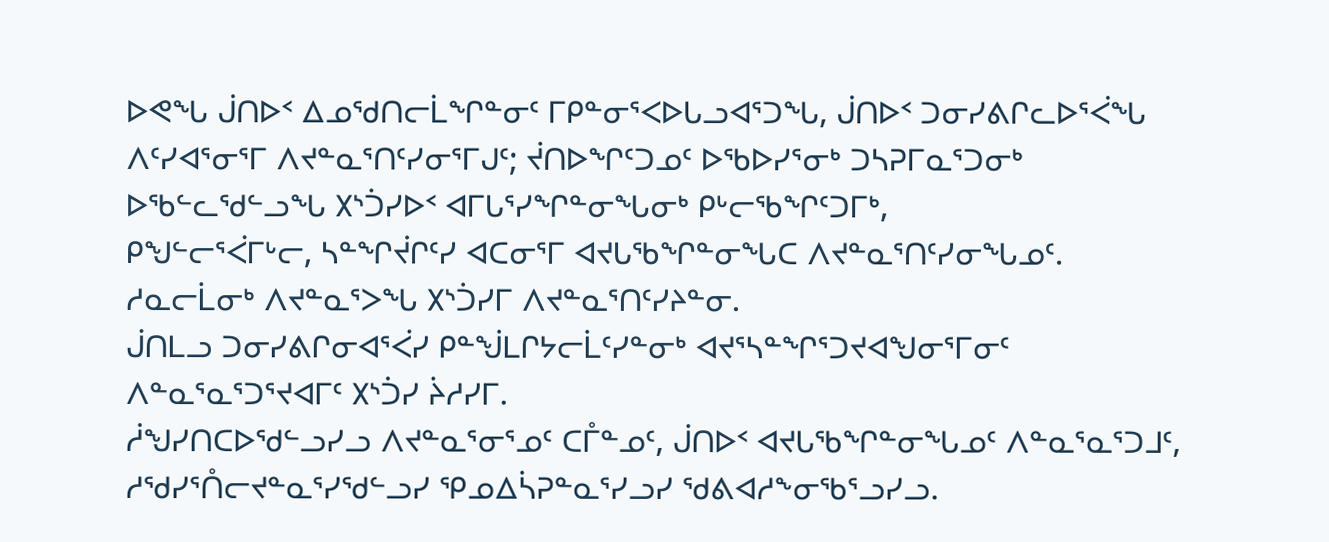ᐅᕙᖓ ᒎᑎᐅᑉ ᐃᓄᖁᑎᓕᒫᖏᓐᓂᑦ ᒥᑭᓐᓂᕐᐸᐅᒐᓗᐊᕐᑐᖓ, ᒎᑎᐅᑉ ᑐᓂᓯᕕᒋᓚᐅᕐᐹᖓ ᐱᑦᓯᐊᕐᓂᕐᒥ ᐱᔪᓐᓇᕐᑎᑦᓯᓂᕐᒥᒍᑦ; ᔫᑎᐅᖏᑦᑐᓄᑦ ᐅᖃᐅᓯᕐᓂᒃ ᑐᓴᕈᒥᓇᕐᑐᓂᒃ ᐅᖃᓪᓚᖁᓪᓗᖓ ᙭ᔅᑑᓯᐅᑉ ᐊᒥᒐᕐᓯᖏᓐᓂᖓᓂᒃ ᑭᒡᓕᖃᖏᑦᑐᒥᒃ,
ᑭᖑᓪᓕᕐᐹᒥᒡᓕ, ᓴᓐᖏᔫᒋᑦᓯ ᐊᑕᓂᕐᒥ ᐊᔪᒐᖃᖏᓐᓂᖓᑕ ᐱᔪᓐᓇᕐᑎᑦᓯᓂᖓᓄᑦ.
ᓱᓇᓕᒫᓂᒃ ᐱᔪᓐᓇᕐᐳᖓ ᙭ᔅᑑᓯᒥ ᐱᔪᓐᓇᕐᑎᑦᓯᔨᓐᓂ.
ᒎᑎᒪᓗ ᑐᓂᓯᕕᒋᓂᐊᕐᐹᓯ ᑭᓐᖒᒪᒋᔭᓕᒫᑦᓯᓐᓂᒃ ᐊᔪᕐᓴᓐᖏᕐᑐᔪᐊᖑᓂᕐᒥᓂᑦ ᐱᓐᓇᕐᓇᕐᑐᕐᔪᐊᒥᑦ ᙭ᔅᑑᓯ ᔩᓱᓯᒥ.
ᓲᖑᓯᑎᑕᐅᖁᓪᓗᓯᓗ ᐱᔪᓐᓇᕐᓂᕐᓄᑦ ᑕᒤᓐᓄᑦ, ᒎᑎᐅᑉ ᐊᔪᒐᖃᖏᓐᓂᖓᓄᑦ ᐱᓐᓇᕐᓇᕐᑐᒧᑦ, ᓱᖁᓯᕐᑍᓕᔪᓐᓇᕐᓯᖁᓪᓗᓯ ᕿᓄᐃᓵᕈᓐᓇᕐᓯᓗᓯ ᖁᕕᐊᓱᖕᓂᖃᕐᓗᓯᓗ.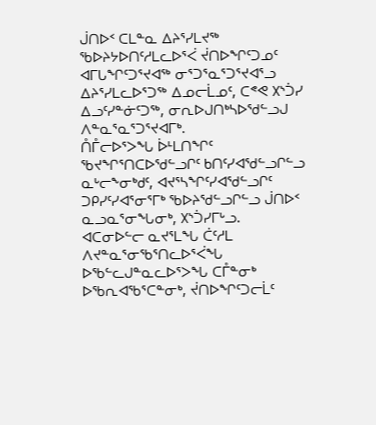ᒎᑎᐅᑉ ᑕᒪᓐᓇ ᐃᔨᕐᓯᒪᔪᖅ ᖃᐅᔨᔭᐅᑎᑦᓱᒪᓚᐅᕐᐹ ᔫᑎᐅᖏᑦᑐᓄᑦ ᐊᒥᒐᖏᑦᑐᕐᔪᐊᖅ ᓂᕐᑐᕐᓇᕐᑐᕐᔪᐊᕐᓗ ᐃᔨᕐᓯᒪᓚᐅᕐᑐᖅ ᐃᓄᓕᒫᓄᑦ, ᑕᕝᕙ ᙭ᔅᑑᓯ ᐃᓗᑦᓯᓐᓃᑦᑐᖅ, ᓂᕆᐅᒍᑎᒃᓴᐅᖁᓪᓗᒍ ᐱᓐᓇᕐᓇᕐᑐᕐᔪᐊᒥᒃ.
ᑍᒤᓕᐅᕐᐳᖓ ᐆᒻᒪᑎᖏᑦ ᖃᔪᖏᕐᑎᑕᐅᖁᓪᓗᒋᑦ ᑲᑎᑦᓯᐊᖁᓪᓗᒋᓪᓗ ᓇᒡᓕᖕᓂᒃᑯᑦ, ᐊᔪᕐᓴᖏᑦᓯᐊᖁᓪᓗᒋᑦ ᑐᑭᓯᑦᓯᐊᕐᓂᕐᒥᒃ ᖃᐅᔨᖁᓪᓗᒋᓪᓗ ᒎᑎᐅᑉ ᓇᓗᓇᕐᓂᖓᓂᒃ, ᙭ᔅᑑᓯᒥᒡᓗ.
ᐊᑕᓂᐅᓪᓕ ᓇᔪᕐᒪᖓ ᑖᑦᓱᒪ ᐱᔪᓐᓇᕐᓂᖃᕐᑎᓚᐅᕐᐹᖓ ᐅᖃᓪᓚᒍᓐᓇᓚᐅᕐᐳᖓ ᑕᒤᓐᓂᒃ ᐅᖃᕆᐊᖃᕐᑕᓐᓂᒃ, ᔫᑎᐅᖏᑦᑐᓕᒫᑦ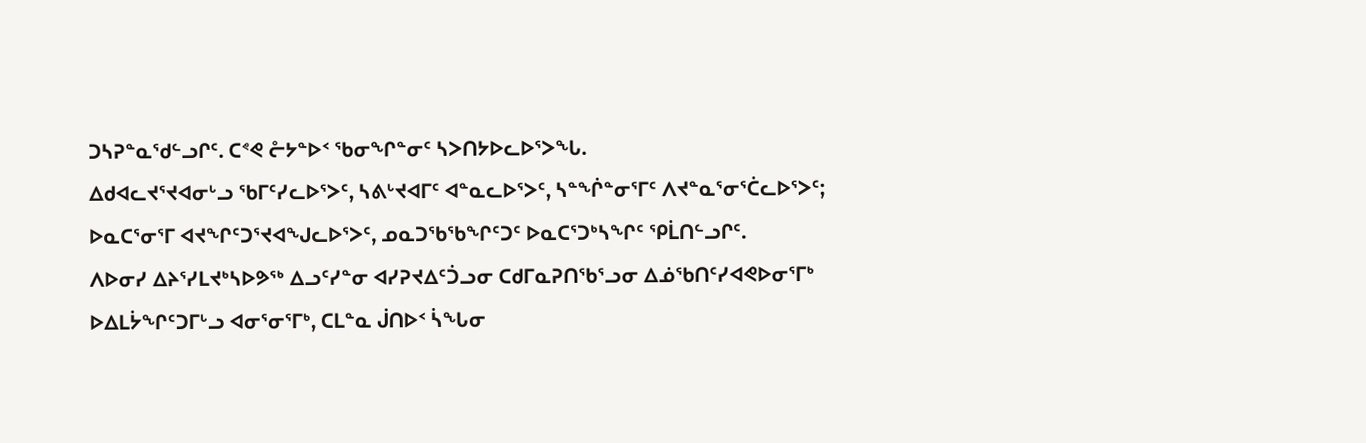ᑐᓴᕈᓐᓇᖁᓪᓗᒋᑦ. ᑕᕝᕙ ᓔᔭᓐᐅᑉ ᖃᓂᖏᓐᓂᑦ ᓴᐳᑎᔭᐅᓚᐅᕐᐳᖓ.
ᐃᑯᐊᓚᔪᕐᔪᐊᓂᒡᓗ ᖃᒥᑦᓯᓚᐅᕐᐳᑦ, ᓴᕕᒡᔪᐊᒥᑦ ᐊᓐᓇᓚᐅᕐᐳᑦ, ᓴᓐᖐᓐᓂᕐᒥᑦ ᐱᔪᓐᓇᕐᓂᕐᑖᓚᐅᕐᐳᑦ; ᐅᓇᑕᕐᓂᕐᒥ ᐊᔪᖏᑦᑐᕐᔪᐊᖑᓚᐅᕐᐳᑦ, ᓄᓇᑐᖃᖃᖏᑦᑐᑦ ᐅᓇᑕᕐᑐᒃᓴᖏᑦ ᕿᒫᑎᓪᓗᒋᑦ.
ᐱᐅᓂᓯ ᐃᔨᕐᓯᒪᔪᒃᓴᐅᕗᖅ ᐃᓗᑦᓯᓐᓂ ᐊᓯᕈᔪᐃᑦᑑᓗᓂ ᑕᑯᒥᓇᕈᑎᖃᕐᓗᓂ ᐃᓅᖃᑎᑦᓯᐊᕙᐅᓂᕐᒥᒃ ᐅᐃᒪᔮᖏᑦᑐᒥᒡᓗ ᐊᓂᕐᓂᕐᒥᒃ, ᑕᒪᓐᓇ ᒎᑎᐅᑉ ᓵᖓᓂ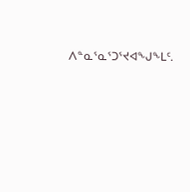ᐱᓐᓇᕐᓇᕐᑐᕐᔪᐊᖑᖕᒪᑦ.